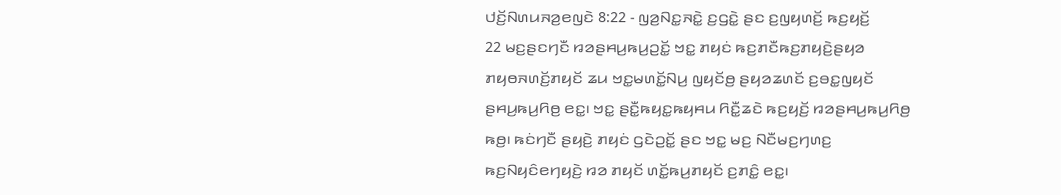ꤓꤢꤩ꤬ꤡꤛꤣꤏꤤ꤬ꤕꤜꤢꤧ 8:22 - ꤜꤤ꤬ꤡꤢ꤭ꤏꤢꤧ꤭ ꤢ꤬ꤞꤢꤧ꤭ ꤔꤢ ꤢ꤬ꤜꤟꤛꤢꤩ꤬ ꤒꤢ꤬ꤟꤢꤩ꤬
22 ꤗꤢ꤬ꤔꤢꤚꤢꤪ ꤙꤤꤔꤌꤣ꤬ꤒꤣ꤬ꤑꤢꤩ꤭ ꤠꤢ꤭ ꤊꤟꤢꤦ ꤒꤢ꤬ꤊꤢꤪꤒꤢ꤬ꤊꤟꤢꤧ꤬ꤔꤟꤤ ꤊꤟꤥꤏꤛꤢꤩ꤬ꤊꤟꤢꤩ ꤘꤣ ꤠꤢ꤭ꤗꤛꤢꤩ꤭ꤡꤣ꤬ ꤜꤟꤢꤩꤥ꤬ ꤔꤟꤤꤘꤛꤢꤩ ꤢ꤬ꤋꤢ꤭ꤜꤟꤢꤩ ꤔꤌꤣ꤬ꤒꤣ꤬ꤖꤥ꤬ ꤕꤢ꤭꤯ ꤠꤢ꤭ ꤔꤢꤪ꤭ꤒꤟꤢ꤭ꤒꤟꤌꤣ ꤖꤢꤪ꤭ꤘꤢꤧ ꤒꤢ꤬ꤟꤢꤩ꤬ ꤙꤤꤔꤌꤣ꤬ꤒꤣ꤬ꤖꤥ꤬ ꤒꤥ꤬꤯ ꤒꤢꤦꤚꤢꤪ ꤔꤟꤢꤧ꤬ ꤊꤟꤢꤦ ꤞꤢꤧꤑꤢꤩ꤭ ꤔꤢ ꤠꤢ꤭ ꤗꤢ꤬ ꤡꤢꤪꤗꤢ꤬ꤚꤛꤢ꤬ ꤒꤢ꤬ꤡꤟꤢꤨꤕꤚꤟꤢꤧ꤬ ꤙꤤ ꤊꤟꤢꤩ ꤛꤢꤩ꤭ꤒꤣ꤬ꤊꤟꤢꤩ ꤢ꤬ꤊꤢꤨ꤭ ꤕꤢ꤭꤯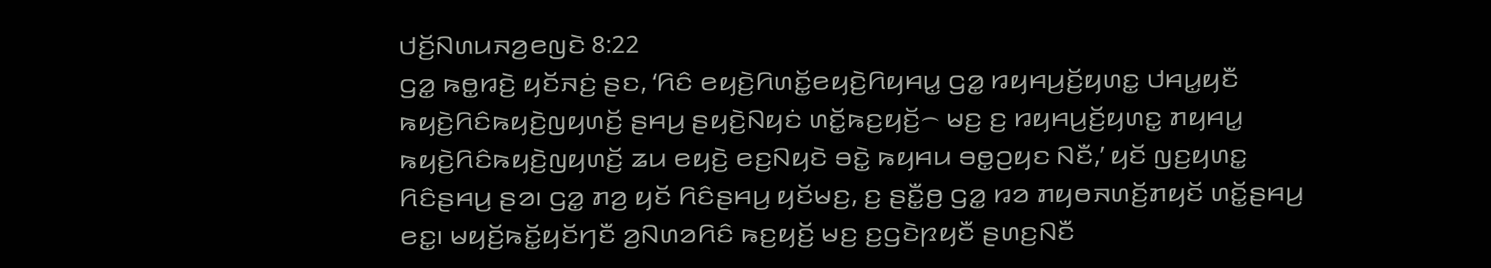ꤓꤢꤩ꤬ꤡꤛꤣꤏꤤ꤬ꤕꤜꤢꤧ 8:22
ꤞꤤ꤭ ꤒꤥ꤭ꤙꤢꤧ꤬ ꤟꤢꤩꤏꤢꤦ꤬ ꤔꤢ, ‘ꤖꤢꤨ ꤕꤟꤢꤧ꤬ꤖꤛꤢꤩ꤭ꤕꤟꤢꤧ꤬ꤖꤟꤌꤣ꤭ ꤞꤤ꤭ ꤙꤟꤌꤣ꤬ꤢꤩ꤬ꤟꤛꤢ꤭ ꤓꤌꤣ꤭ꤟꤢꤪ ꤒꤟꤢꤧ꤬ꤖꤢꤨꤒꤟꤢꤧ꤬ꤜꤟꤛꤢꤩ꤬ ꤔꤌꤣ꤬ ꤔꤟꤢꤧ꤬ꤡꤟꤢꤦ ꤛꤢꤩ꤭ꤒꤢ꤬ꤟꤢꤩ꤬꤮ ꤗꤢ꤬ ꤢ꤬ ꤙꤟꤌꤣ꤬ꤢꤩ꤬ꤟꤛꤢ꤭ ꤊꤟꤌꤣ꤭ ꤒꤟꤢꤧ꤬ꤖꤢꤨꤒꤟꤢꤧ꤬ꤜꤟꤛꤢꤩ꤬ ꤘꤣ ꤕꤟꤢꤧ꤬ ꤕꤢ꤬ꤡꤟꤢꤧ ꤋꤢꤧ꤭ ꤒꤟꤌꤣ ꤋꤥ꤭ꤑꤟꤢ ꤡꤢꤪ,’ ꤟꤢꤩ ꤜꤢ꤬ꤟꤛꤢ꤭ ꤖꤢꤨꤔꤌꤣ꤬ ꤔꤤ꤯ ꤞꤤ꤭ ꤊꤤ꤬ ꤟꤢꤩ ꤖꤢꤨꤔꤌꤣ꤬ ꤟꤢꤩꤗꤢ꤬, ꤢ꤬ ꤔꤢꤪ꤭ꤥ꤬ ꤞꤤ꤭ ꤙꤤ ꤊꤟꤥꤏꤛꤢꤩ꤬ꤊꤟꤢꤩ ꤛꤢꤩ꤭ꤔꤌꤣ꤬ ꤕꤢ꤭꤯ ꤗꤟꤢꤩ꤬ꤒꤢꤩ꤭ꤟꤢꤩꤚꤢꤪ ꤤ꤬ꤡꤛꤤꤖꤢꤨ ꤒꤢ꤬ꤟꤢꤩ꤬ ꤗꤢ꤬ ꤢ꤬ꤞꤢꤧꤐꤟꤢꤪ ꤔꤛꤢ꤬ꤡꤢꤪ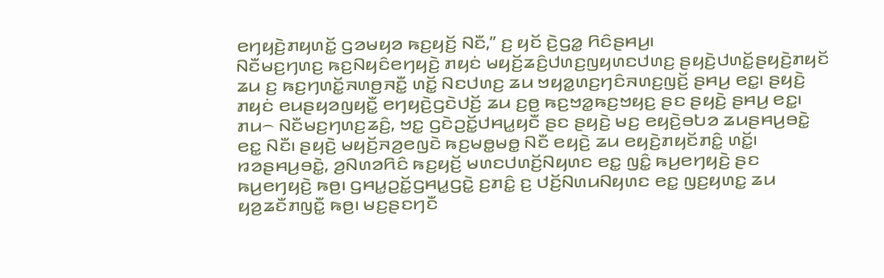ꤕꤚꤟꤢꤧ꤬ꤊꤟꤛꤢꤩ꤭ ꤞꤤꤗꤟꤤ ꤒꤢ꤬ꤟꤢꤩ꤬ ꤡꤢꤪ,” ꤢ꤬ ꤟꤢꤩ ꤢꤧ꤬ꤞꤤ꤭ ꤖꤢꤨꤔꤌꤣ꤬꤯
ꤡꤢꤪꤗꤢ꤬ꤚꤛꤢ꤬ ꤒꤢ꤬ꤡꤟꤢꤨꤕꤚꤟꤢꤧ꤬ ꤊꤟꤢꤦ ꤗꤟꤢꤩ꤬ꤘꤢꤨ꤬ꤓꤛꤢ꤬ꤜꤟꤛꤢꤓꤛꤢ꤬ ꤔꤟꤢꤧ꤬ꤓꤛꤢꤩ꤭ꤔꤟꤢꤧ꤬ꤊꤟꤢꤩ ꤘꤣ ꤢ꤬ ꤒꤢ꤬ꤚꤛꤢꤩ꤭ꤏꤛꤥ꤬ꤏꤢꤪ꤭ ꤛꤢꤩ꤭ ꤡꤢꤓꤛꤢ꤬ ꤘꤣ ꤠꤟꤤ꤭ꤛꤢ꤬ꤚꤢꤨꤏꤛꤢ꤬ꤜꤢꤩ꤬ ꤔꤌꤣ꤬ ꤕꤢ꤭꤯ ꤔꤟꤢꤧ꤬ ꤊꤟꤢꤦ ꤕꤣꤔꤟꤤꤜꤟꤢꤪ꤭ ꤕꤚꤟꤢꤧ꤬ꤞꤢꤧꤓꤢꤩ꤬ ꤘꤣ ꤢ꤬ꤥ꤬ ꤒꤢ꤬ꤠꤤ꤭ꤒꤢ꤬ꤠꤟꤢ꤬ ꤔꤢ ꤔꤟꤢꤧ꤬ ꤔꤌꤣ꤬ ꤕꤢ꤭꤯
ꤊꤣ꤮ ꤡꤢꤪꤗꤢ꤬ꤚꤛꤢ꤬ꤘꤢꤨ꤬, ꤠꤢ꤭ ꤞꤢꤧꤑꤢꤩ꤭ꤓꤌꤣ꤭ꤟꤢꤪ ꤔꤢ ꤔꤟꤢꤧ꤬ ꤗꤢ꤬ ꤕꤟꤢꤧ꤬ꤋꤝꤤ ꤘꤣꤔꤌꤣ꤬ꤋꤢꤧ꤭ ꤕꤢ꤭ ꤡꤢꤪ꤯ ꤔꤟꤢꤧ꤬ ꤗꤟꤢꤩ꤬ꤏꤤ꤬ꤕꤜꤢꤧ ꤒꤢ꤬ꤗꤥ꤭ꤗꤥ꤭ ꤡꤢꤪ ꤕꤟꤢꤧ꤬ ꤘꤣ ꤕꤟꤢꤧ꤬ꤊꤟꤢꤩꤊꤢꤨ꤭ ꤛꤢꤩ꤭꤯
ꤙꤤꤔꤌꤣ꤬ꤋꤢꤧ꤭, ꤤ꤬ꤡꤛꤤꤖꤢꤨ ꤒꤢ꤬ꤟꤢꤩ꤬ ꤗꤛꤢꤓꤛꤢꤩ꤬ꤡꤟꤛꤢ ꤕꤢ꤭ ꤜꤢꤨ꤭ ꤒꤣ꤬ꤕꤚꤟꤢꤧ꤬ ꤔꤢ ꤒꤣ꤬ꤕꤚꤟꤢꤧ꤬ ꤒꤥ꤬꤯ ꤞꤌꤣ꤭ꤑꤢꤩ꤭ꤞꤌꤣ꤭ꤞꤢꤧ꤭ ꤢ꤬ꤊꤢꤨ꤭ ꤢ꤬ ꤓꤢꤩ꤬ꤡꤛꤣꤡꤟꤛꤢ ꤕꤢ꤭ ꤜꤢ꤬ꤟꤛꤢ꤭ ꤘꤣ ꤟꤤ꤬ꤘꤢꤪꤊꤜꤢꤪ꤭ ꤒꤥ꤬꤯ ꤗꤢ꤬ꤔꤢꤚꤢꤪ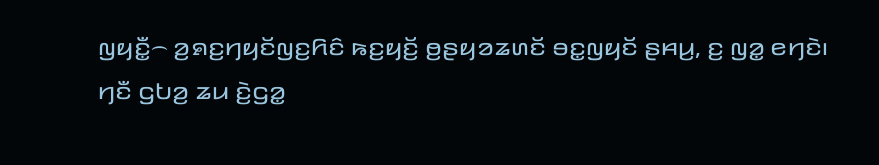ꤜꤟꤢꤪ꤭꤮ ꤤ꤬ꤎꤢ꤬ꤚꤟꤢꤩꤜꤢ꤬ꤖꤢꤨ ꤒꤢ꤬ꤟꤢꤩ꤬ ꤥ꤬ꤔꤟꤤꤘꤛꤢꤩ ꤋꤢ꤭ꤜꤟꤢꤩ ꤔꤌꤣ꤬, ꤢ꤬ ꤜꤤ꤭ ꤕꤚꤢꤧ꤯
ꤚꤢꤪ ꤞꤝꤤ꤬ ꤘꤣ ꤢꤧ꤬ꤞꤤ꤭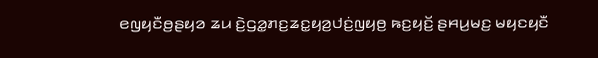ꤕꤜꤟꤢꤪꤥ꤬ꤔꤟꤤ ꤘꤣ ꤢꤧ꤬ꤞꤤ꤭ꤊꤢ꤬ꤘꤢ꤭ꤟꤤ꤬ꤓꤢꤦ꤬ꤜꤟꤥ꤬ ꤒꤢ꤬ꤟꤢꤩ꤬ ꤔꤌꤣ꤬ꤗꤢ꤬ ꤗꤟꤢꤟꤢꤪ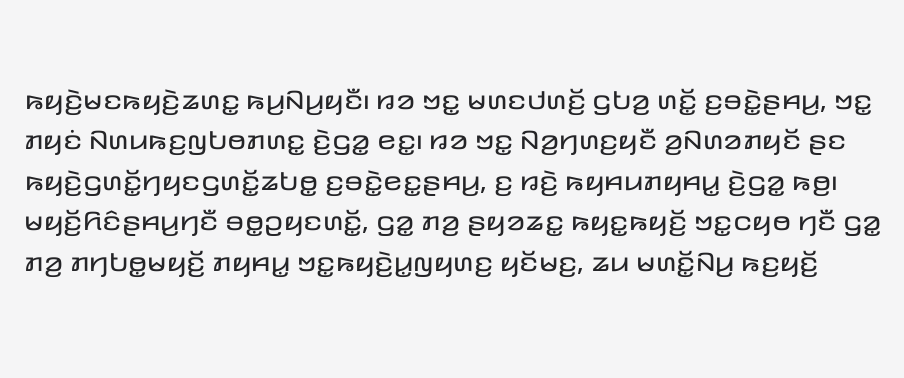ꤒꤟꤢꤧ꤬ꤗꤢꤒꤟꤢꤧ꤬ꤘꤛꤢ꤭ ꤒꤣ꤬ꤡꤣ꤬ꤟꤢꤪ꤯ ꤙꤤ ꤠꤢ꤭ ꤗꤛꤢꤓꤛꤢꤩ꤬ ꤞꤝꤤ꤬ ꤛꤢꤩ꤭ ꤢ꤬ꤋꤢꤧ꤭ꤔꤌꤣ꤬, ꤠꤢ꤭ ꤊꤟꤢꤦ ꤡꤛꤣꤒꤢ꤬ꤜꤝꤥꤊꤛꤢ꤭ ꤢꤧ꤬ꤞꤤ꤭ ꤕꤢ꤭꤯ ꤙꤤ ꤠꤢ꤭ ꤡꤤ꤬ꤚꤛꤢ꤬ꤟꤢꤪ ꤤ꤬ꤡꤛꤤꤊꤟꤢꤩ ꤔꤢ ꤒꤟꤢꤧ꤬ꤞꤛꤢꤩ꤭ꤚꤟꤢꤞꤛꤢꤩ꤭ꤘꤝꤥ꤭ ꤢ꤬ꤋꤢꤧ꤭ꤕꤢ꤭ꤔꤌꤣ꤬, ꤢ꤬ ꤙꤢꤧ꤬ ꤒꤟꤌꤣꤊꤟꤌꤣ꤭ ꤢꤧ꤬ꤞꤤ꤭ ꤒꤥ꤬꤯
ꤗꤟꤢꤩ꤬ꤖꤢꤨꤔꤌꤣ꤬ꤚꤢꤪ ꤋꤥ꤭ꤑꤟꤢꤛꤢꤩ꤭, ꤞꤤ꤭ ꤊꤤ꤬ ꤔꤟꤤꤘꤢ꤭ ꤒꤟꤢ꤭ꤒꤟꤢꤩ꤬ ꤠꤢ꤭ꤍꤟꤥ ꤚꤢꤪ ꤞꤤ꤭ ꤊꤤ꤬ ꤊꤚꤝꤥ꤭ꤗꤟꤢꤩ꤬ ꤊꤟꤌꤣ꤭ ꤠꤢ꤭ꤒꤟꤢꤧ꤬ꤣ꤭ꤜꤟꤛꤢ꤬ ꤟꤢꤩꤗꤢ꤬, ꤘꤣ ꤗꤛꤢꤩ꤭ꤡꤣ꤬ ꤒꤢ꤬ꤟꤢꤩ꤬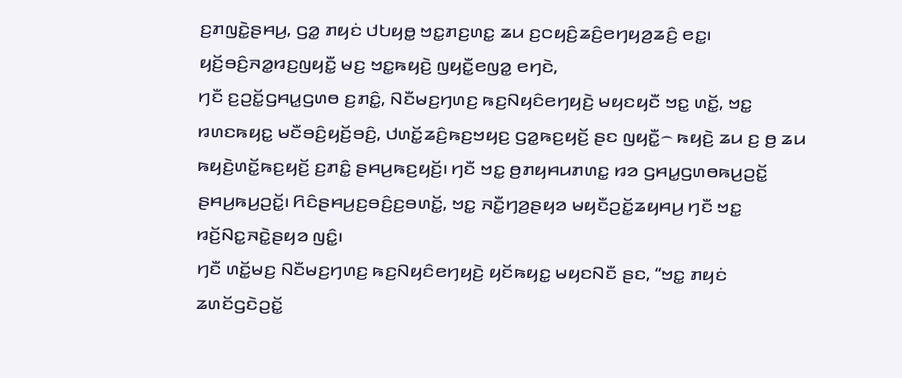ꤢ꤬ꤊꤜꤢꤧ꤭ꤔꤌꤣ꤬, ꤞꤤ꤭ ꤊꤟꤢꤦ ꤓꤝꤟꤥ꤭ ꤠꤢ꤭ꤊꤢ꤬ꤛꤢ꤭ ꤘꤣ ꤢ꤬ꤍꤟꤢꤨ꤬ꤘꤢꤨ꤬ꤕꤚꤟꤤ꤬ꤘꤢꤨ꤬ ꤕꤢ꤭꤯ ꤟꤢꤩ꤬ꤋꤢꤨ꤬ꤏꤤ꤭ꤙꤢ꤬ꤜꤟꤢꤪ꤭ ꤗꤢ꤬ ꤠꤢ꤭ꤒꤟꤢꤧ꤬ ꤜꤟꤢꤪ꤭ꤕꤜꤤ꤭ ꤕꤚꤢꤧ,
ꤚꤢꤪ ꤢ꤬ꤑꤢꤩ꤭ꤞꤌꤣ꤭ꤞꤛꤥ ꤢ꤬ꤊꤢꤨ꤭, ꤡꤢꤪꤗꤢ꤬ꤚꤛꤢ꤬ ꤒꤢ꤬ꤡꤟꤢꤨꤕꤚꤟꤢꤧ꤬ ꤗꤟꤢꤟꤢꤪ ꤠꤢ꤭ ꤛꤢꤩ꤭, ꤠꤢ꤭ ꤙꤛꤢꤒꤟꤢ꤭ ꤗꤢꤪꤋꤢꤨ꤬ꤟꤢꤩ꤬ꤋꤢꤨ꤬, ꤓꤛꤢꤩ꤭ꤘꤢꤨ꤬ꤒꤢ꤬ꤠꤟꤢ꤬ ꤞꤤ꤭ꤒꤢ꤬ꤟꤢꤩ꤬ ꤔꤢ ꤜꤟꤢꤪ꤭꤮ ꤒꤟꤢꤧ꤬ ꤘꤣ ꤢ꤬ ꤥ꤬ ꤘꤣ ꤒꤟꤢꤧ꤬ꤛꤢꤩ꤭ꤒꤢ꤬ꤟꤢꤩ꤬ ꤢ꤬ꤊꤢꤨ꤭ ꤔꤌꤣ꤬ꤒꤢ꤬ꤟꤢꤩ꤬꤯ ꤚꤢꤪ ꤠꤢ꤭ ꤥ꤬ꤊꤟꤌꤣꤊꤛꤢ꤭ ꤙꤤ ꤞꤌꤣ꤭ꤞꤛꤥꤒꤣ꤬ꤑꤢꤩ꤭ ꤔꤌꤣ꤬ꤒꤣ꤬ꤑꤢꤩ꤭꤯ ꤖꤢꤨꤔꤌꤣ꤬ꤢ꤬ꤋꤢꤨ꤬ꤢ꤬ꤋꤛꤢꤩ꤭, ꤠꤢ꤭ ꤏꤢꤪ꤭ꤚꤤ꤬ꤔꤟꤤ ꤗꤟꤢꤪꤑꤢꤩ꤭ꤘꤟꤌꤣ꤬ ꤚꤢꤪ ꤠꤢ꤭ ꤙꤢꤩ꤬ꤡꤢ꤭ꤏꤢꤧ꤭ꤔꤟꤤ ꤜꤢꤨ꤭꤯
ꤚꤢꤪ ꤛꤢꤩ꤭ꤗꤢ꤬ ꤡꤢꤪꤗꤢ꤬ꤚꤛꤢ꤬ ꤒꤢ꤬ꤡꤟꤢꤨꤕꤚꤟꤢꤧ꤬ ꤟꤢꤩꤒꤟꤢ꤭ ꤗꤟꤢꤡꤢꤪ ꤔꤢ, “ꤠꤢ꤭ ꤊꤟꤢꤦ ꤘꤛꤢꤩꤞꤢꤧꤑꤢꤩ꤭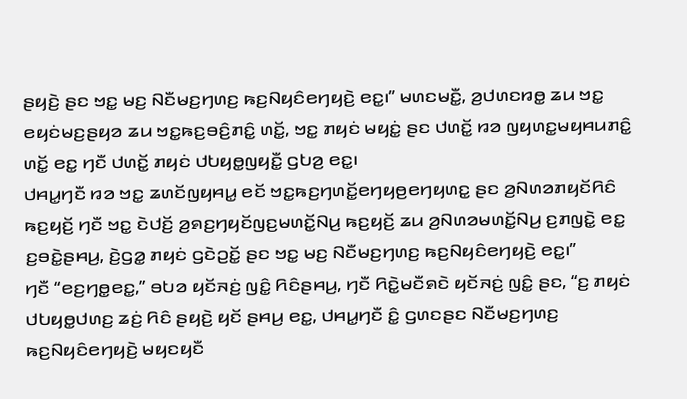ꤔꤟꤢꤧ꤬ ꤔꤢ ꤠꤢ꤭ ꤗꤢ꤬ ꤡꤢꤪꤗꤢ꤬ꤚꤛꤢ꤬ ꤒꤢ꤬ꤡꤟꤢꤨꤕꤚꤟꤢꤧ꤬ ꤕꤢ꤭꤯” ꤗꤛꤢꤗꤢꤪ꤭, ꤤ꤬ꤓꤛꤢꤙꤥ꤭ ꤘꤣ ꤠꤢ꤭ ꤕꤟꤢꤦꤗꤢ꤬ꤔꤟꤤ ꤘꤣ ꤠꤢ꤭ꤒꤢ꤬ꤋꤢꤨ꤬ꤊꤢꤨ꤭ ꤛꤢꤩ꤭, ꤠꤢ꤭ ꤊꤟꤢꤦ ꤗꤟꤢꤦ꤭ ꤔꤢ ꤓꤛꤢꤩ꤭ ꤙꤤ ꤜꤟꤛꤢ꤭ꤗꤟꤌꤣꤊꤢꤨ꤭ ꤛꤢꤩ꤭ ꤕꤢ꤭ ꤚꤢꤪ ꤓꤛꤢꤩ꤭ ꤊꤟꤢꤦ ꤓꤝꤟꤥ꤭ꤜꤟꤢꤪ꤭ ꤞꤝꤤ꤬ ꤕꤢ꤭꤯
ꤓꤌꤣ꤭ꤚꤢꤪ ꤙꤤ ꤠꤢ꤭ ꤘꤛꤢꤩꤜꤟꤌꤣ꤭ ꤕꤢꤩ ꤠꤢ꤭ꤒꤢ꤬ꤚꤛꤢꤩ꤭ꤕꤚꤟꤥ꤬ꤕꤚꤟꤛꤢ꤭ ꤔꤢ ꤤ꤬ꤡꤛꤤꤊꤟꤢꤩꤖꤢꤨ ꤒꤢ꤬ꤟꤢꤩ꤬ ꤚꤢꤪ ꤠꤢ꤭ ꤢꤧꤓꤢꤩ꤬ ꤤ꤬ꤎꤢ꤬ꤚꤟꤢꤩꤜꤢ꤬ꤗꤛꤢꤩ꤭ꤡꤣ꤬ ꤒꤢ꤬ꤟꤢꤩ꤬ ꤘꤣ ꤤ꤬ꤡꤛꤤꤗꤛꤢꤩ꤭ꤡꤣ꤬ ꤢ꤬ꤊꤜꤢꤧ꤭ ꤕꤢ꤭ ꤢ꤬ꤋꤢꤧ꤭ꤔꤌꤣ꤬, ꤢꤧ꤬ꤞꤤ꤭ ꤊꤟꤢꤦ ꤞꤢꤧꤑꤢꤩ꤭ ꤔꤢ ꤠꤢ꤭ ꤗꤢ꤬ ꤡꤢꤪꤗꤢ꤬ꤚꤛꤢ꤬ ꤒꤢ꤬ꤡꤟꤢꤨꤕꤚꤟꤢꤧ꤬ ꤕꤢ꤭꤯”
ꤚꤢꤪ “ꤕꤢ꤬ꤚꤥ꤭ꤕꤢ꤭,” ꤋꤝꤤ ꤟꤢꤩꤏꤢꤦ꤬ ꤜꤢꤨ꤭ ꤖꤢꤨꤔꤌꤣ꤬, ꤚꤢꤪ ꤖꤢꤧ꤭ꤗꤢꤪꤎꤢꤧ ꤟꤢꤩꤏꤢꤦ꤬ ꤜꤢꤨ꤭ ꤔꤢ, “ꤢ꤬ ꤊꤟꤢꤦ ꤓꤝꤟꤥ꤭ꤓꤛꤢ꤬ ꤘꤢꤦ꤬ ꤖꤢꤨ ꤔꤟꤢꤧ꤬ ꤟꤢꤩ ꤔꤌꤣ꤬ ꤕꤢ꤭, ꤓꤌꤣ꤭ꤚꤢꤪ ꤢꤨ꤭ ꤞꤛꤢꤔꤢ ꤡꤢꤪꤗꤢ꤬ꤚꤛꤢ꤬ ꤒꤢ꤬ꤡꤟꤢꤨꤕꤚꤟꤢꤧ꤬ ꤗꤟꤢꤟꤢꤪ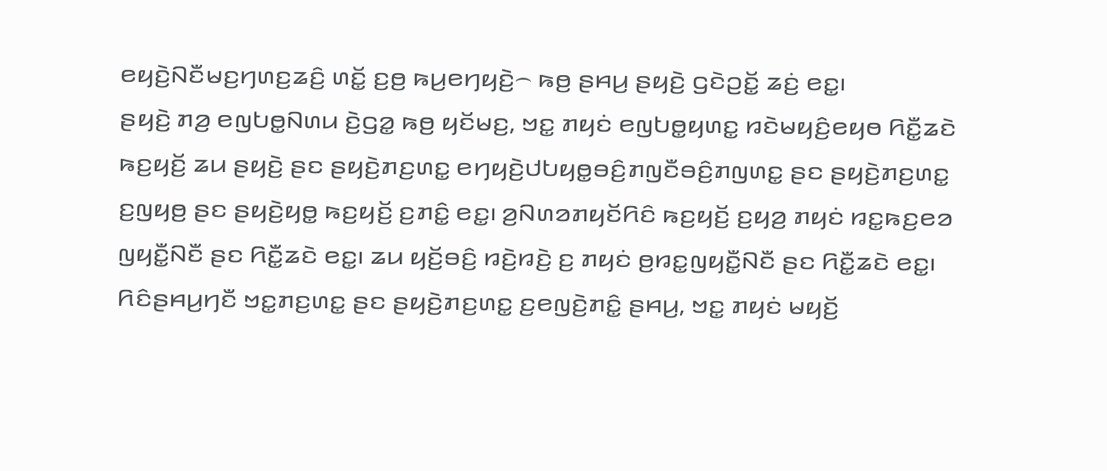ꤕꤟꤢꤧ꤬ꤡꤢꤪꤗꤢ꤬ꤚꤛꤢ꤬ꤘꤢꤨ꤬ ꤛꤢꤩ꤭ ꤢ꤬ꤥ꤬ ꤒꤣ꤬ꤕꤚꤟꤢꤧ꤬꤮ ꤒꤥ꤬ ꤔꤌꤣ꤬ ꤔꤟꤢꤧ꤬ ꤞꤢꤧꤑꤢꤩ꤭ ꤘꤢꤦ꤬ ꤕꤢ꤭꤯
ꤔꤟꤢꤧ꤬ ꤊꤤ꤬ ꤕꤜꤝꤥ꤭ꤡꤛꤣ ꤢꤧ꤬ꤞꤤ꤭ ꤒꤥ꤬ ꤟꤢꤩꤗꤢ꤬, ꤠꤢ꤭ ꤊꤟꤢꤦ ꤕꤜꤝꤥ꤭ꤟꤛꤢ꤭ ꤙꤢꤧꤗꤟꤢꤨ꤬ꤕꤟꤥ ꤖꤢꤪ꤭ꤘꤢꤧ ꤒꤢ꤬ꤟꤢꤩ꤬ ꤘꤣ ꤔꤟꤢꤧ꤬ ꤔꤢ ꤔꤟꤢꤧ꤬ꤊꤢ꤬ꤛꤢ꤭ ꤕꤚꤟꤢꤧ꤬ꤓꤝꤟꤥ꤭ꤋꤢꤨ꤬ꤊꤜꤢꤪꤋꤢꤨ꤬ꤊꤜꤛꤢ꤭ ꤔꤢ ꤔꤟꤢꤧ꤬ꤊꤢ꤬ꤛꤢ꤭ ꤢ꤬ꤜꤟꤥ꤬ ꤔꤢ ꤔꤟꤢꤧ꤬ꤟꤥ꤭ ꤒꤢ꤬ꤟꤢꤩ꤬ ꤢ꤬ꤊꤢꤨ꤭ ꤕꤢ꤭꤯ ꤤ꤬ꤡꤛꤤꤊꤟꤢꤩꤖꤢꤨ ꤒꤢ꤬ꤟꤢꤩ꤬ ꤢ꤬ꤟꤤ꤬ ꤊꤟꤢꤦ ꤙꤢ꤭ꤒꤢ꤬ꤕꤤ ꤜꤟꤢꤪ꤭ꤡꤢꤪ ꤔꤢ ꤖꤢꤪ꤭ꤘꤢꤧ ꤕꤢ꤭꤯ ꤘꤣ ꤟꤢꤩ꤬ꤋꤢꤨ꤬ ꤙꤢꤧ꤬ꤙꤢꤧ꤬ ꤢ꤬ ꤊꤟꤢꤦ ꤥ꤬ꤙꤢ꤭ꤜꤟꤢꤪ꤭ꤡꤢꤪ ꤔꤢ ꤖꤢꤪ꤭ꤘꤢꤧ ꤕꤢ꤭꤯
ꤖꤢꤨꤔꤌꤣ꤬ꤚꤢꤪ ꤠꤢ꤭ꤊꤢ꤬ꤛꤢ꤭ ꤔꤢ ꤔꤟꤢꤧ꤬ꤊꤢ꤬ꤛꤢ꤭ ꤢ꤬ꤕꤜꤢꤧ꤬ꤊꤢꤨ꤭ ꤔꤌꤣ꤬, ꤠꤢ꤭ ꤊꤟꤢꤦ ꤗꤟꤢꤩ꤬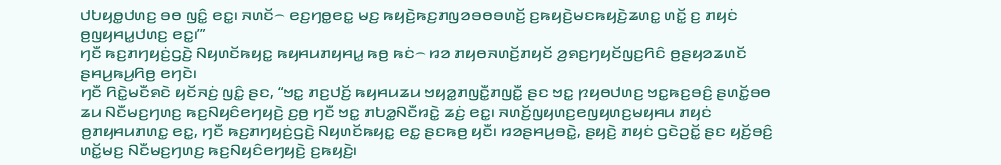ꤓꤝꤟꤥ꤭ꤓꤛꤢ꤬ ꤋꤥ ꤜꤢꤨ꤭ ꤕꤢ꤭꤯ ꤏꤛꤢꤩ꤮ ꤕꤢ꤬ꤚꤥ꤭ꤕꤢ꤭ ꤗꤢ꤬ ꤒꤟꤢꤧ꤬ꤒꤢ꤬ꤊꤜꤤꤋꤥꤋꤛꤢꤩ꤬ ꤢ꤬ꤒꤟꤢꤧ꤬ꤗꤢꤒꤟꤢꤧ꤬ꤘꤛꤢ꤭ ꤛꤢꤩ꤭ ꤢ꤬ ꤊꤟꤢꤦ ꤥ꤬ꤜꤟꤌꤣ꤭ꤓꤛꤢ꤬ ꤕꤢ꤭꤯’”
ꤚꤢꤪ ꤒꤢ꤬ꤊꤚꤟꤢꤦ꤬ꤞꤢꤧ꤬ ꤡꤟꤛꤢꤩꤒꤟꤢ꤭ ꤒꤟꤌꤣꤊꤟꤌꤣ꤭ ꤒꤥ꤬ ꤒꤢꤦ꤮ ꤙꤤ ꤊꤟꤥꤏꤛꤢꤩ꤬ꤊꤟꤢꤩ ꤤ꤬ꤎꤢ꤬ꤚꤟꤢꤩꤜꤢ꤬ꤖꤢꤨ ꤥ꤬ꤔꤟꤤꤘꤛꤢꤩ ꤔꤌꤣ꤬ꤒꤣ꤬ꤖꤥ꤬ ꤕꤚꤢꤧ꤯
ꤚꤢꤪ ꤖꤢꤧ꤭ꤗꤢꤪꤎꤢꤧ ꤟꤢꤩꤏꤢꤦ꤬ ꤜꤢꤨ꤭ ꤔꤢ, “ꤠꤢ꤭ ꤊꤢ꤬ꤓꤢꤩ꤬ ꤒꤟꤌꤣꤘꤣ ꤠꤟꤤ꤭ꤊꤜꤢꤪ꤭ꤊꤜꤢꤪ꤭ ꤔꤢ ꤠꤢ꤭ ꤐꤟꤥꤓꤛꤢ꤬ ꤠꤢ꤭ꤒꤢ꤬ꤋꤢꤨ꤬ ꤔꤛꤢꤩ꤭ꤋꤥ ꤘꤣ ꤡꤢꤪꤗꤢ꤬ꤚꤛꤢ꤬ ꤒꤢ꤬ꤡꤟꤢꤨꤕꤚꤟꤢꤧ꤬ ꤢ꤬ꤥ꤬ ꤚꤢꤪ ꤠꤢ꤭ ꤊꤝꤤ꤭ꤡꤢꤪꤙꤢꤧ꤭ ꤘꤢꤦ꤬ ꤕꤢ꤭꤯ ꤏꤛꤢꤩ꤬ꤜꤟꤛꤢ꤬ꤕꤜꤟꤛꤢ꤬ꤗꤟꤌꤣ ꤊꤟꤢꤦ ꤥ꤬ꤊꤟꤌꤣꤊꤛꤢ꤭ ꤕꤢ꤭, ꤚꤢꤪ ꤒꤢ꤬ꤊꤚꤟꤢꤦ꤬ꤞꤢꤧ꤬ ꤡꤟꤛꤢꤩꤒꤟꤢ꤭ ꤕꤢ꤭ ꤔꤢꤒꤥ꤬ ꤟꤢꤪ꤯ ꤙꤤꤔꤌꤣ꤬ꤋꤢꤧ꤭, ꤔꤟꤢꤧ꤬ ꤊꤟꤢꤦ ꤞꤢꤧꤑꤢꤩ꤭ ꤔꤢ ꤟꤢꤩ꤬ꤋꤢꤨ꤬ ꤛꤢꤩ꤭ꤗꤢ꤬ ꤡꤢꤪꤗꤢ꤬ꤚꤛꤢ꤬ ꤒꤢ꤬ꤡꤟꤢꤨꤕꤚꤟꤢꤧ꤬ ꤢ꤬ꤒꤟꤢꤧ꤬꤯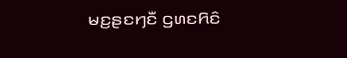ꤗꤢ꤬ꤔꤢꤚꤢꤪ ꤞꤛꤢꤖꤢꤨ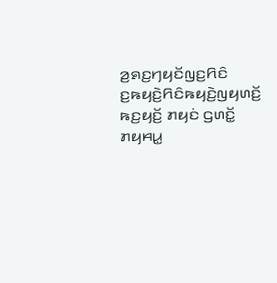ꤤ꤬ꤎꤢ꤬ꤚꤟꤢꤩꤜꤢ꤬ꤖꤢꤨ ꤢ꤬ꤒꤟꤢꤧ꤬ꤖꤢꤨꤒꤟꤢꤧ꤬ꤜꤟꤛꤢꤩ꤬ ꤒꤢ꤬ꤟꤢꤩ꤬ ꤊꤟꤢꤦ ꤞꤛꤢꤩ꤭ ꤊꤟꤌꤣ꤭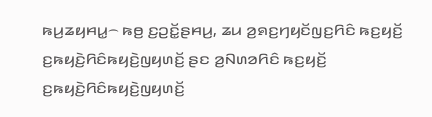ꤒꤣ꤬ꤘꤟꤌꤣ꤭꤮ ꤒꤥ꤬ ꤢ꤬ꤑꤢꤩ꤭ꤔꤌꤣ꤬, ꤘꤣ ꤤ꤬ꤎꤢ꤬ꤚꤟꤢꤩꤜꤢ꤬ꤖꤢꤨ ꤒꤢ꤬ꤟꤢꤩ꤬ ꤢ꤬ꤒꤟꤢꤧ꤬ꤖꤢꤨꤒꤟꤢꤧ꤬ꤜꤟꤛꤢꤩ꤬ ꤔꤢ ꤤ꤬ꤡꤛꤤꤖꤢꤨ ꤒꤢ꤬ꤟꤢꤩ꤬ ꤢ꤬ꤒꤟꤢꤧ꤬ꤖꤢꤨꤒꤟꤢꤧ꤬ꤜꤟꤛꤢꤩ꤬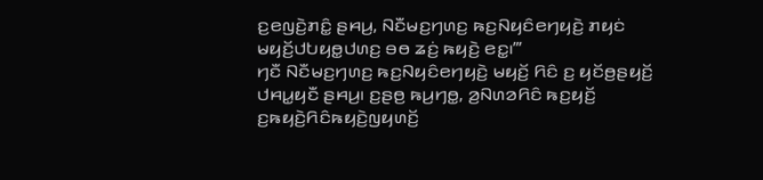ꤢ꤬ꤕꤜꤢꤧ꤬ꤊꤢꤨ꤭ ꤔꤌꤣ꤬, ꤡꤢꤪꤗꤢ꤬ꤚꤛꤢ꤬ ꤒꤢ꤬ꤡꤟꤢꤨꤕꤚꤟꤢꤧ꤬ ꤊꤟꤢꤦ ꤗꤟꤢꤩ꤬ꤓꤝꤟꤥ꤭ꤓꤛꤢ꤬ ꤋꤥ ꤘꤢꤦ꤬ ꤒꤟꤢꤧ꤬ ꤕꤢ꤭꤯’”
ꤚꤢꤪ ꤡꤢꤪꤗꤢ꤬ꤚꤛꤢ꤬ ꤒꤢ꤬ꤡꤟꤢꤨꤕꤚꤟꤢꤧ꤬ ꤗꤟꤢꤩ꤬ ꤖꤢꤨ ꤢ꤬ ꤟꤢꤩꤥ꤬ꤔꤟꤢꤩ꤬ ꤓꤌꤣ꤭ꤟꤢꤪ ꤔꤌꤣ꤬꤯ ꤢ꤬ꤔꤥ꤬ ꤒꤣ꤬ꤚꤥ꤭, ꤤ꤬ꤡꤛꤤꤖꤢꤨ ꤒꤢ꤬ꤟꤢꤩ꤬ ꤢ꤬ꤒꤟꤢꤧ꤬ꤖꤢꤨꤒꤟꤢꤧ꤬ꤜꤟꤛꤢꤩ꤬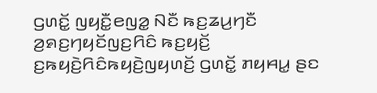ꤞꤛꤢꤩ꤭ ꤜꤟꤢꤪ꤭ꤕꤜꤤ꤭ ꤡꤢꤪ ꤒꤢ꤬ꤘꤣ꤬ꤚꤢꤪ ꤤ꤬ꤎꤢ꤬ꤚꤟꤢꤩꤜꤢ꤬ꤖꤢꤨ ꤒꤢ꤬ꤟꤢꤩ꤬ ꤢ꤬ꤒꤟꤢꤧ꤬ꤖꤢꤨꤒꤟꤢꤧ꤬ꤜꤟꤛꤢꤩ꤬ ꤞꤛꤢꤩ꤭ ꤊꤟꤌꤣ꤭ ꤔꤢ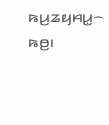ꤒꤣ꤬ꤘꤟꤌꤣ꤭꤮ ꤒꤥ꤬꤯